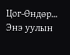Цог-Өндөр... Энэ уулын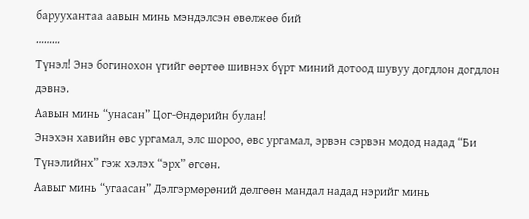баруухантаа аавын минь мэндэлсэн өвөлжөө бий
………
Түнэл! Энэ богинохон үгийг өөртөө шивнэх бүрт миний дотоод шувуу догдлон догдлон дэвнэ.
Аавын минь “унасан” Цог-Өндөрийн булан!
Энэхэн хавийн өвс ургамал, элс шороо, өвс ургамал, эрвэн сэрвэн модод надад “Би Түнэлийнх” гэж хэлэх “эрх” өгсөн.
Аавыг минь “угаасан” Дэлгэрмөрөний дөлгөөн мандал надад нэрийг минь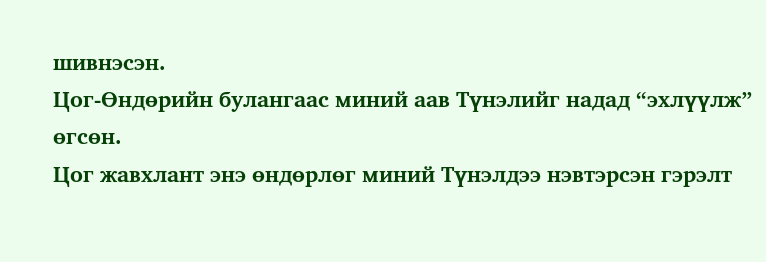шивнэсэн.
Цог-Өндөрийн булангаас миний аав Түнэлийг надад “эхлүүлж” өгсөн.
Цог жавхлант энэ өндөрлөг миний Түнэлдээ нэвтэрсэн гэрэлт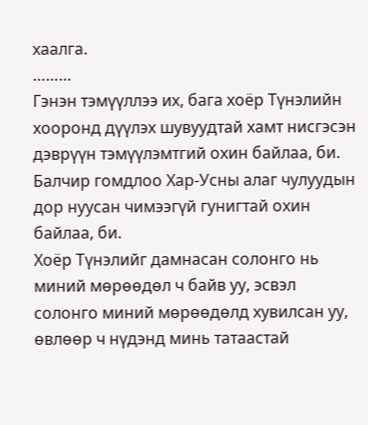хаалга.
………
Гэнэн тэмүүллээ их, бага хоёр Түнэлийн хооронд дүүлэх шувуудтай хамт нисгэсэн дэврүүн тэмүүлэмтгий охин байлаа, би.
Балчир гомдлоо Хар-Усны алаг чулуудын дор нуусан чимээгүй гунигтай охин байлаа, би.
Хоёр Түнэлийг дамнасан солонго нь миний мөрөөдөл ч байв уу, эсвэл солонго миний мөрөөдөлд хувилсан уу, өвлөөр ч нүдэнд минь татаастай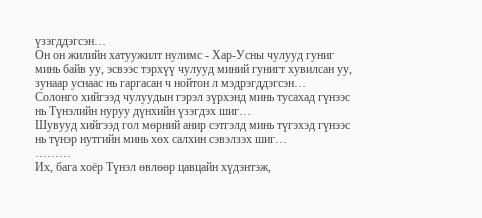үзэгддэгсэн…
Он он жилийн хатуужилт нулимс - Хар-Усны чулууд гуниг минь байв уу, эсвээс тэрхүү чулууд миний гунигт хувилсан уу, зунаар уснаас нь гаргасан ч нойтон л мэдрэгддэгсэн…
Солонго хийгээд чулуудын гэрэл зүрхэнд минь тусахад гүнээс нь Түнэлийн нуруу дүнхийн үзэгдэх шиг…
Шувууд хийгээд гол мөрний анир сэтгэлд минь түгэхэд гүнээс нь түнэр нутгийн минь хөх салхин сэвэлзэх шиг…
………
Их, бага хоёр Түнэл өвлөөр цавцайн хүдэнтэж,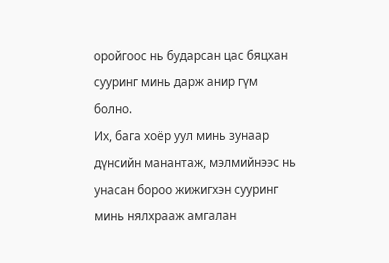оройгоос нь бударсан цас бяцхан сууринг минь дарж анир гүм болно.
Их, бага хоёр уул минь зунаар дүнсийн манантаж, мэлмийнээс нь унасан бороо жижигхэн сууринг минь нялхрааж амгалан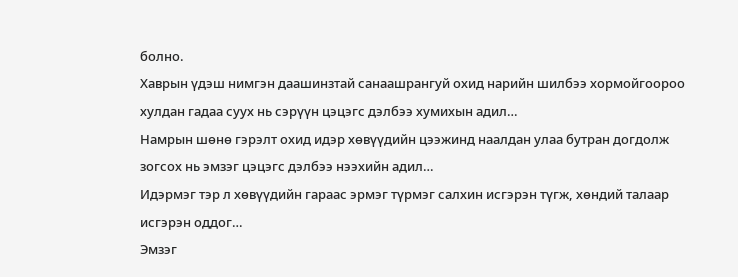болно.
Хаврын үдэш нимгэн даашинзтай санаашрангуй охид нарийн шилбээ хормойгоороо хулдан гадаа суух нь сэрүүн цэцэгс дэлбээ хумихын адил…
Намрын шөнө гэрэлт охид идэр хөвүүдийн цээжинд наалдан улаа бутран догдолж зогсох нь эмзэг цэцэгс дэлбээ нээхийн адил…
Идэрмэг тэр л хөвүүдийн гараас эрмэг түрмэг салхин исгэрэн түгж, хөндий талаар исгэрэн оддог…
Эмзэг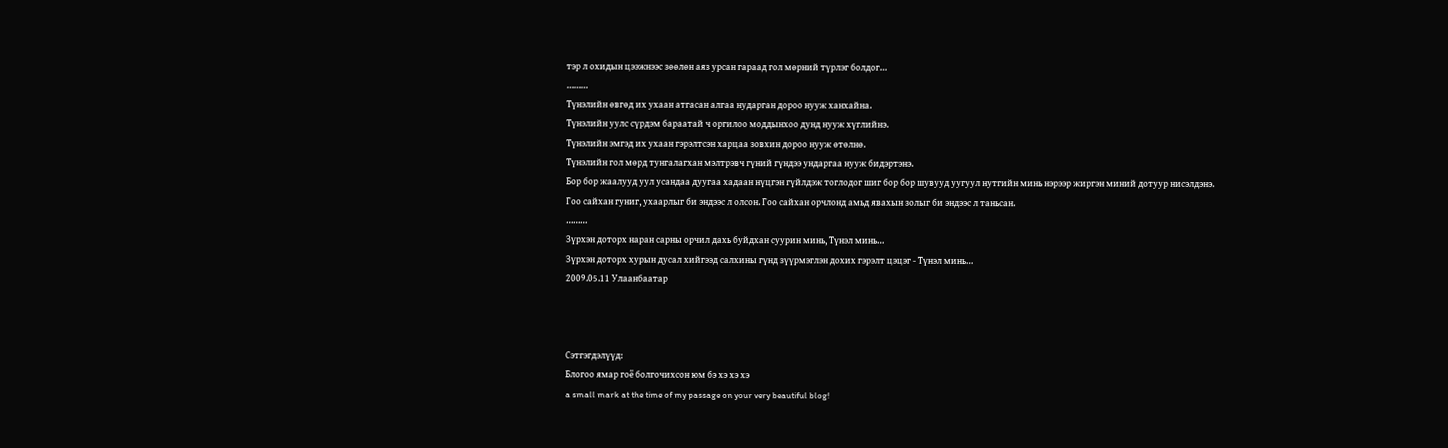тэр л охидын цээжнээс зөөлөн аяз урсан гараад гол мөрний түрлэг болдог…
………
Түнэлийн өвгөд их ухаан атгасан алгаа нударган дороо нууж ханхайна.
Түнэлийн уулс сүрдэм бараатай ч оргилоо моддынхоо дунд нууж хүглийнэ.
Түнэлийн эмгэд их ухаан гэрэлтсэн харцаа зовхин дороо нууж өтөлнө.
Түнэлийн гол мөрд тунгалагхан мэлтрэвч гүний гүндээ ундаргаа нууж бидэртэнэ.
Бор бор жаалууд уул усандаа дуугаа хадаан нүцгэн гүйлдэж тоглодог шиг бор бор шувууд уугуул нутгийн минь нэрээр жиргэн миний дотуур нисэлдэнэ.
Гоо сайхан гуниг, ухаарлыг би эндээс л олсон. Гоо сайхан орчлонд амьд явахын золыг би эндээс л таньсан.
………
Зүрхэн доторх наран сарны орчил дахь буйдхан суурин минь, Түнэл минь…
Зүрхэн доторх хурын дусал хийгээд салхины гүнд зүүрмэглэн дохих гэрэлт цэцэг - Түнэл минь…
2009.05.11 Улаанбаатар



Сэтгэгдэлүүд:
Блогоо ямар гоё болгочихсон юм бэ хэ хэ хэ
a small mark at the time of my passage on your very beautiful blog!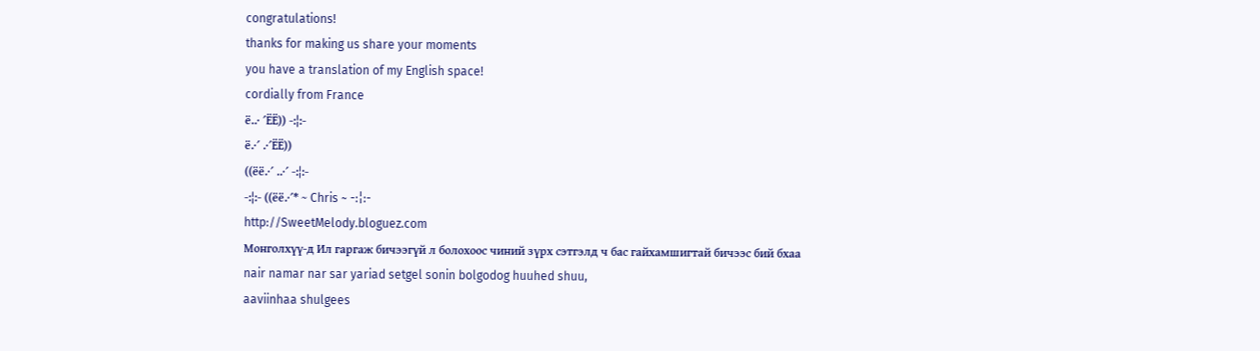congratulations!
thanks for making us share your moments
you have a translation of my English space!
cordially from France
ё..· ´ЁЁ)) -:¦:-
ё.·´ .·´ЁЁ))
((ёё.·´ ..·´ -:¦:-
-:¦:- ((ёё.·´* ~ Chris ~ -:¦:-
http://SweetMelody.bloguez.com
Монголхүү-д Ил гаргаж бичээгүй л болохоос чиний зүрх сэтгэлд ч бас гайхамшигтай бичээс бий бхаа
nair namar nar sar yariad setgel sonin bolgodog huuhed shuu,
aaviinhaa shulgees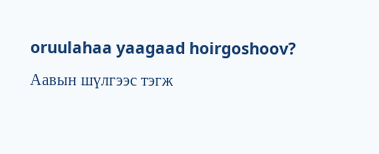oruulahaa yaagaad hoirgoshoov?
Аавын шүлгээс тэгж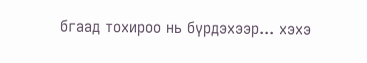бгаад тохироо нь бүрдэхээр... хэхэ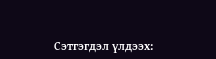Сэтгэгдэл үлдээх: